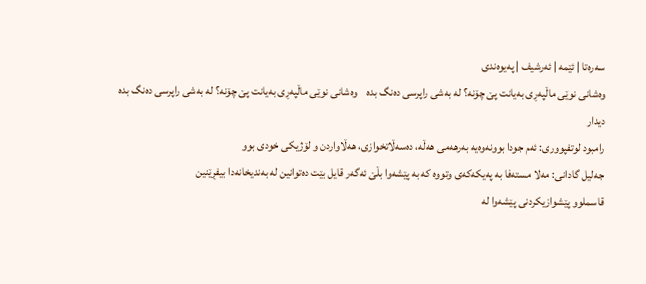سه‌ره‌تا | ئێمه‌ | ئه‌رشیف | په‌یوه‌ندی
وه‌شانی نوێی ماڵپه‌ڕی به‌یانت پێ چۆنه‌؟ له‌ به‌شی راپرسی ده‌نگ بده‌    وه‌شانی نوێی ماڵپه‌ڕی به‌یانت پێ چۆنه‌؟ له‌ به‌شی راپرسی ده‌نگ بده‌
دیدار
رامبود لوتفپووری: ئه‌م جودا بوونه‌وه‌یه ‌به‌رهه‌می هه‌ڵه‌، ده‌سه‌ڵاتخوازی، هه‌ڵاواردن و لۆژیکی خودی بوو
جه‌لیل گادانی: مه‌لا مسته‌فا به‌ په‌یکه‌که‌ی وتووه‌ که‌ به‌ پێشه‌وا بڵێ ئه‌گه‌ر قایل بێت ده‌توانین له‌ به‌ندیخانه‌دا بیفڕێنین
قاسملوو پێشوازیكردنی پێشەوا لە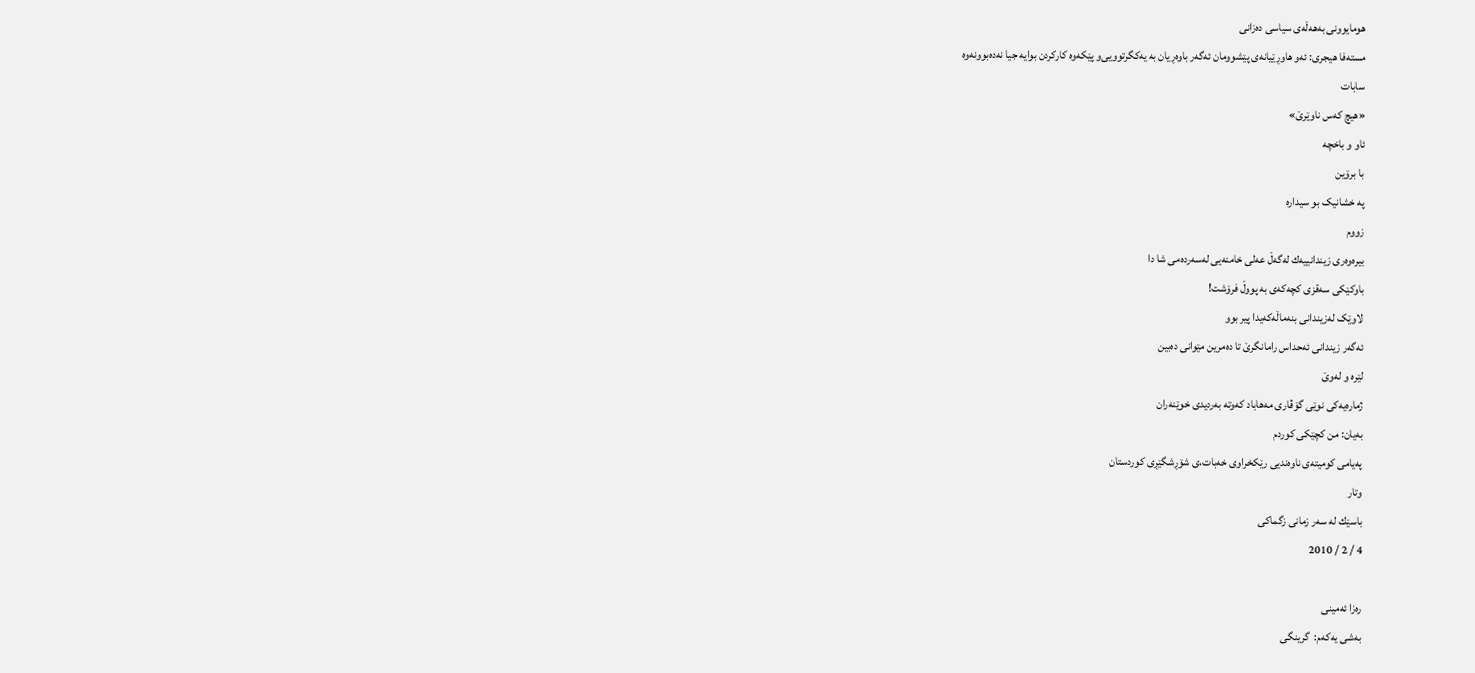هومایوونی بەهەڵەی سیاسی دەزانی
مسته‌فا هیجری: ئه‌و هاوڕێیانه‌ی پێشوومان ئه‌گه‌ر باوه‌ڕیان به‌ یه‌كگرتوویی‌‌و پێكه‌وه‌ كاركردن بوایه‌ جیا نه‌ده‌بوونه‌وه‌
سابات
«هیچ كەس ناوێرێ»
ئاو و باخچه‌
با برۆین
په خشانیک بو سیداره
زووم
بیرەوەری زیندانییەك لەگەڵ عەلی خامنەیی لەسەردەمی شا دا
باوكێكی سه‌قزی كچه‌كه‌ی به پووڵ فرۆشت!
لاوێک له‌زیندانی بنه‌ماڵه‌كه‌یدا پیر بوو
ئه‌گه‌ر زیندانی ئه‌حداس رامانگرێ تا ده‌مرین مێوانی ده‌بین
لێره‌ و له‌وێ
ژماره‌یه‌كی نوێی گۆڤاری مه‌هاباد كه‌وته‌ به‌ردیدی خوێنه‌ران
به‌یان: من کچێکی کوردم
په‌یامی کومیته‌ی ناوه‌ندیی رێکخراوی خه‌بات،ی شۆڕشگێڕی کوردستان
وتار
باسێك له‌ سه‌ر زمانی‌ زگماكی
4 / 2 / 2010

ره‌زا ئه‌مینی‌
به‌شی‌ یه‌كه‌م:  گرینگی‌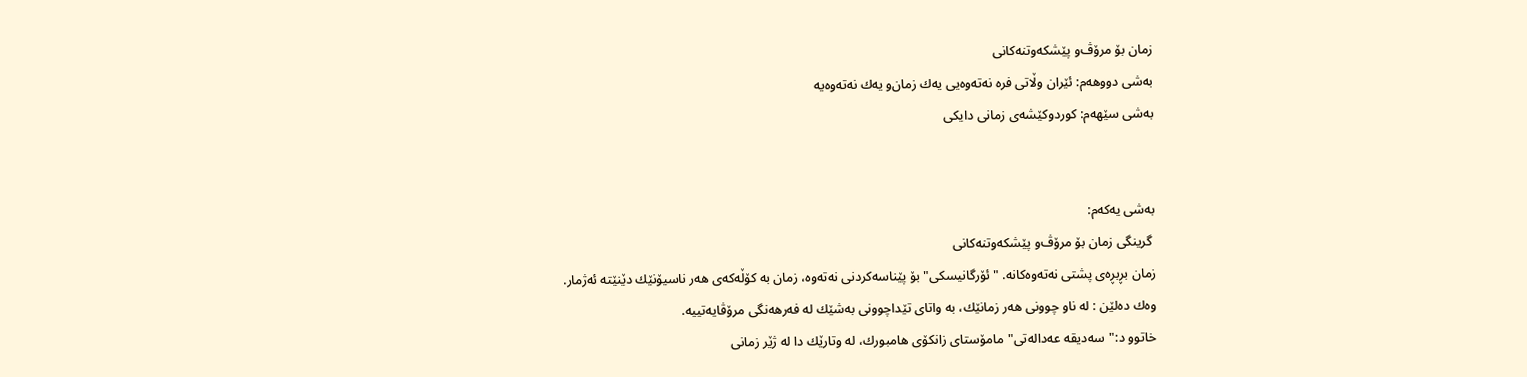زمان بۆ مرۆڤ‌و پێشكه‌وتنه‌كانی‌
به‌شی‌ دووهه‌م: ئێران وڵاتی‌ فره‌ نه‌ته‌وه‌یی‌ یه‌ك زمان‌و یه‌ك نه‌ته‌وه‌یه‌
به‌شی‌ سێهه‌م: كورد‌وكێشه‌ی‌ زمانی‌ دایكی‌


به‌شی‌ یه‌كه‌م:
 گرینگی‌ زمان بۆ مرۆڤ‌و پێشكه‌وتنه‌كانی‌
زمان بڕبڕه‌ی‌ پشتی‌ نه‌ته‌وه‌كانه‌. "ئۆرگانیسكی‌" بۆ پێناسه‌كردنی‌ نه‌ته‌وه‌، زمان به‌ كۆڵه‌كه‌ی‌ هه‌ر ناسیۆنێك دێنێته‌ ئه‌ژمار.
وه‌ك ده‌لێن : له‌ ناو چوونی‌ هه‌ر زمانێك، به‌ واتای‌ تێداچوونی‌ به‌شێك له‌ فه‌رهه‌نگی‌ مرۆڤایه‌تییه‌.
خاتوو د:"سه‌دیقه‌ عه‌داله‌تی‌" مامۆستای‌ زانكۆی‌ هامبورك، له‌ وتارێك دا له‌ ژێر زمانی‌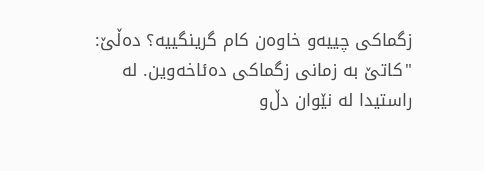زگماكی‌ چییه‌‌و خاوه‌ن كام گرینگییه‌؟ ده‌ڵێ‌:
"كاتێ‌ به‌ زمانی‌ زگماكی‌ ده‌ئاخه‌وین. له‌ راستیدا له‌ نێوان دڵ‌و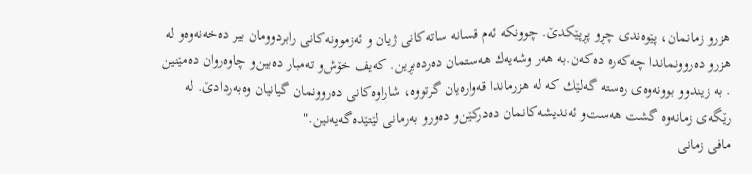هزر‌و زمانمان، پێوه‌ندی‌ چڕ‌و پڕپێكدێ‌. چوونكه‌ ئه‌م قسانه‌ ساته‌كانی‌ ژیان ‌و ئه‌زموونه‌كانی‌ رابردوومان بیر ده‌خه‌نه‌وه‌‌و له‌ هزر‌و ده‌روونماندا چه‌كه‌ره‌ ده‌كه‌ن.به‌ هه‌ر وشه‌یه‌ك هه‌ستمان ده‌رده‌بڕین. كه‌یف خۆش‌و ته‌مبار ده‌بین‌و چاوه‌روان ده‌مێنین . به‌ زیندوو بوونه‌وه‌ی‌ ره‌سته‌ گه‌لێك كه‌ له‌ هزرماندا قه‌واره‌یان گرتووه‌، شاراوه‌كانی‌ ده‌روونمان گیانیان وه‌به‌ردادێ‌. له‌ رێگه‌ی‌ زمانه‌وه‌ گشت هه‌ست‌و ئه‌ندیشه‌كانمان ده‌دركێن‌و ده‌ور‌و به‌رمانی‌ لێتێده‌گه‌یه‌نین."
مافی‌ زمانی‌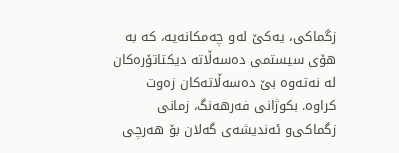زگماكی‌، یه‌كێ له‌و چه‌مكانه‌یه‌، كه‌ به‌ هۆی‌ سیستمی‌ ده‌سه‌ڵاته‌ دیكتاتۆره‌كان له‌ نه‌ته‌وه‌ بێ ده‌سه‌ڵاته‌كان زه‌وت كراوه‌. بكوژانی‌ فه‌رهه‌نگ، زمانی‌ زگماكی‌‌و ئه‌ندیشه‌ی‌ گه‌لان بۆ هه‌رچی‌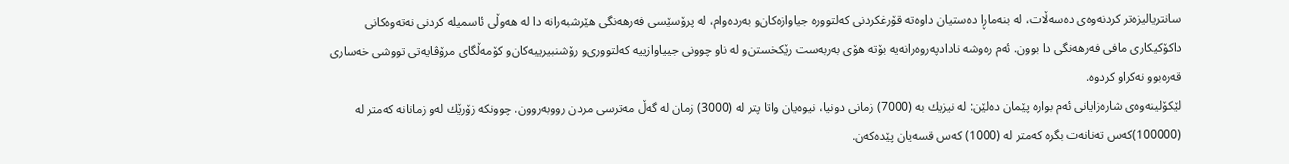سانتریالیزه‌تر كردنه‌وه‌ی‌ ده‌سه‌ڵات، له‌ بنه‌ماڕا ده‌ستیان داوه‌ته‌ قۆرغكردنی‌ كه‌لتووره‌ جیاوازه‌كان‌و به‌رده‌وام، له‌ پرۆسێسی فه‌رهه‌نگی‌ هێرشبه‌رانه‌ دا له‌ هه‌وڵی‌ ئاسمیله‌ كردنی‌ نه‌ته‌وه‌كانی‌ داكۆكیكاری‌ مافی‌ فه‌رهه‌نگی‌ دا بوون. ئه‌م ره‌وشه‌ نادادپه‌روه‌رانه‌یه‌ بۆته‌ هۆی‌ به‌ربه‌ست رێكخستن‌و له‌ ناو چوونی‌ جییاوازییه‌ كه‌لتووری‌‌و رۆشنبیرییه‌كان‌و كۆمه‌ڵگای‌ مرۆڤایه‌تی‌ تووشی‌ خه‌ساری قه‌ره‌بوو نه‌كراو كردوه‌.
لێكۆلینه‌وه‌ی‌ شاره‌زایانی‌ ئه‌م بواره‌ پێمان ده‌لێن: له‌ نیزیك به‌ (7000) زمانی‌ دونیا، نیوه‌یان واتا پتر له‌ (3000) زمان له‌ گه‌ڵ مه‌ترسی‌ مردن رووبه‌روون. چوونكه‌ زۆرێك له‌و زمانانه‌ كه‌متر له‌ (100000)كه‌س ته‌نانه‌ت بگره‌ كه‌متر له‌ (1000) كه‌س قسه‌یان پێده‌كه‌ن.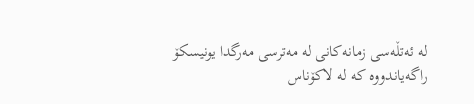له‌ ئه‌تڵه‌سی‌ زمانه‌كانی‌ له‌ مه‌ترسی‌ مه‌رگدا یونیسكۆ راگه‌یاندووه‌ كه‌ له‌ لاكۆناس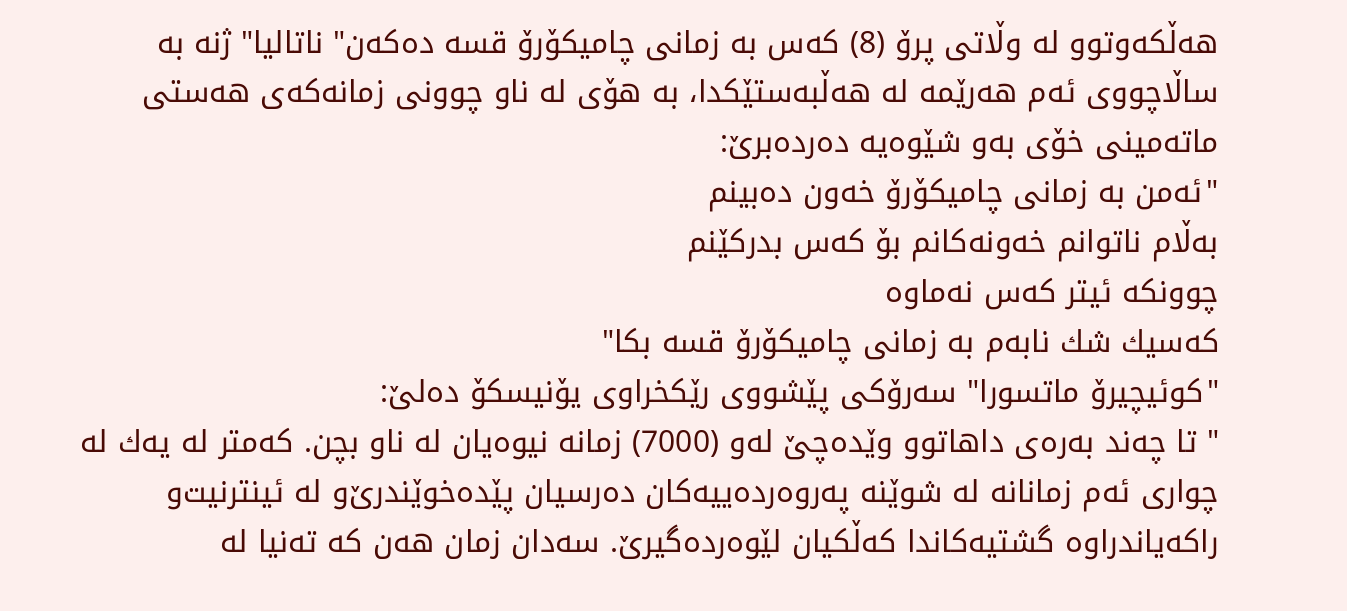هه‌ڵكه‌وتوو له‌ وڵاتی‌ پرۆ (8) كه‌س به‌ زمانی‌ چامیكۆرۆ قسه‌ ده‌كه‌ن" ناتالیا" ژنه‌ به‌ ساڵاچووی‌ ئه‌م هه‌رێمه‌ له‌ هه‌ڵبه‌ستێكدا، به‌ هۆی‌ له‌ ناو چوونی‌ زمانه‌كه‌ی‌ هه‌ستی‌ ماته‌مینی‌ خۆی‌ به‌و شێوه‌یه‌ ده‌رده‌برێ‌:
"ئه‌من به‌ زمانی‌ چامیكۆرۆ خه‌ون ده‌بینم
به‌ڵام ناتوانم خه‌ونه‌كانم بۆ كه‌س بدركێنم
چوونكه‌ ئیتر كه‌س نه‌ماوه‌
كه‌سیك شك نابه‌م به‌ زمانی‌ چامیكۆرۆ قسه‌ بكا"
"كوئیچیرۆ ماتسورا" سه‌رۆكی‌ پێشووی‌ رێكخراوی‌ یۆنیسكۆ ده‌لێ:
" تا چه‌ند به‌ره‌ی‌ داهاتوو وێده‌چێ له‌و (7000) زمانه‌ نیوه‌یان له‌ ناو بچن. كه‌متر له‌ یه‌ك له‌ چواری‌ ئه‌م زمانانه‌ له‌ شوێنه‌ په‌روه‌رده‌ییه‌كان ده‌رسیان پێده‌خوێندرێ‌‌و له‌ ئینترنیت‌و راكه‌یاندراوه‌ گشتیه‌كاندا كه‌ڵكیان لێوه‌رده‌گیرێ‌. سه‌دان زمان هه‌ن كه‌ ته‌نیا له‌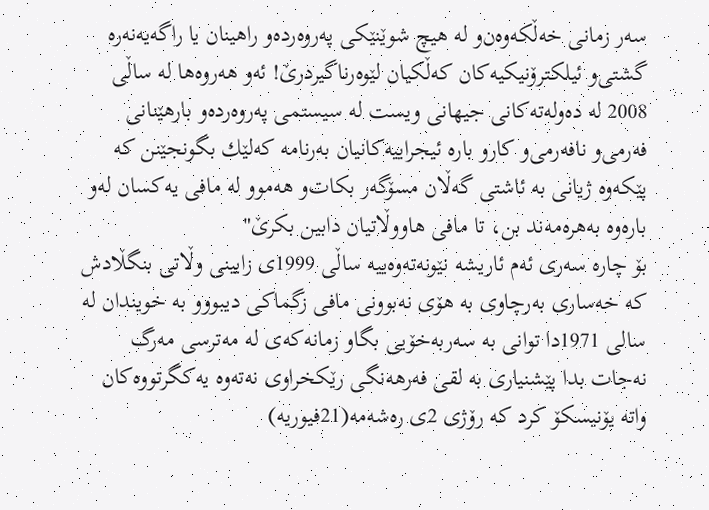سه‌ر زمانی‌ خه‌ڵكه‌وه‌ن‌و له‌ هیچ شوێنێكی‌ په‌روه‌رده‌‌و راهینان یا راگه‌یه‌نه‌ره‌ گشتی‌و ئیلكترۆنیكیه‌كان كه‌ڵكیان لێوه‌رناگیردرێ‌! ئه‌و هه‌روه‌ها له‌ ساڵی‌ 2008 له‌ ده‌وله‌ته‌كانی‌ جیهانی‌ ویست له‌ سیستمی‌ په‌روه‌رده‌‌و بارهێنانی‌ فه‌رمی‌‌و نافه‌رمی‌‌و كار‌و باره‌ ئیجراییه‌كانیان به‌رنامه‌ كه‌لێك بگونجێنن كه‌ پێكه‌وه‌ ژیانی‌ به‌ ئاشتی‌ گه‌ڵان مسۆگه‌ر بكات‌و هه‌موو له‌ مافی‌ یه‌كسان له‌و باره‌وه‌ به‌هره‌مه‌ند بن، تا مافی‌ هاووڵاتیان دابین بكرێ‌"
بۆ چاره‌ سه‌ری‌ ئه‌م ئاریشه‌ نێونه‌ته‌وه‌ییه‌ ساڵی‌ 1999ی‌ زایینی‌ وڵاتی‌ بنگڵادش كه‌ خه‌ساری‌ به‌رچاوی‌ به‌ هۆی‌ نه‌بوونی‌ مافی‌ زگماكی‌ دیبوو‌و به‌ خویندان له‌ سالی‌ 1971دا توانی‌ به‌ سه‌ربه‌خۆیی بگا‌و زمانه‌كه‌ی‌ له‌ مه‌ترسی‌ مه‌رگ نه‌جات بدا پێشنیاری‌ به‌ لقی‌ فه‌رهه‌نگی‌ رێكخراوی‌ نه‌ته‌وه‌ یه‌كگرتووه‌كان واته‌ یۆنیسكۆ كرد كه‌ رۆژی‌ 2ی‌ ره‌شه‌مه‌(21فیوریه‌)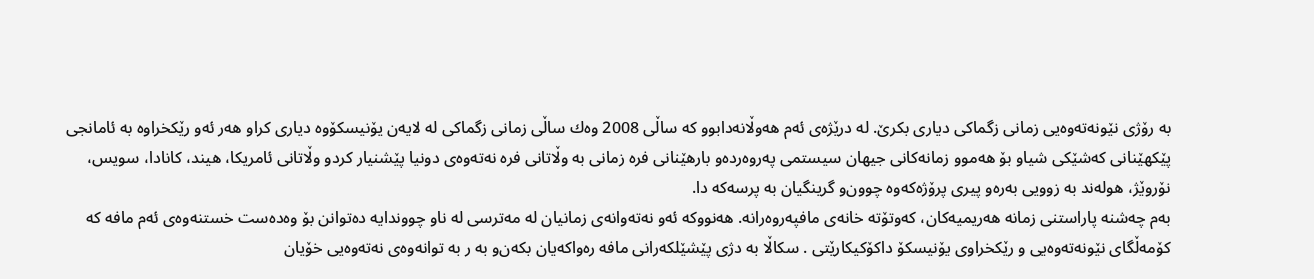به‌ رۆژی‌ نێونه‌ته‌وه‌یی زمانی‌ زگماكی‌ دیاری‌ بكرێ‌. له‌ درێژه‌ی‌ ئه‌م هه‌وڵانه‌دابوو كه‌ ساڵی‌ 2008 وه‌ك ساڵی‌ زمانی‌ زگماكی‌ له‌ لایه‌ن یۆنیسكۆوه‌ دیاری‌ كرا‌و هه‌ر ئه‌و رێكخراوه‌ به‌ ئامانجی‌ پێكهێنانی‌ كه‌شێكی‌ شیاو بۆ هه‌موو زمانه‌كانی‌ جیهان سیستمی‌ په‌روه‌رده‌‌و بارهێنانی‌ فره‌ زمانی‌ به‌ وڵاتانی‌ فره‌ نه‌ته‌وه‌ی‌ دونیا پێشنیار كرد‌و وڵاتانی‌ ئامریكا، هیند، كانادا، سویس، نۆروێژ، هوله‌ند به‌ زوویی‌ به‌ره‌‌و پیری‌ پرۆژه‌كه‌وه‌ چوون‌و گرینگیان به‌ پرسه‌كه‌ دا.
به‌م چه‌شنه‌ پاراستنی‌ زمانه‌ هه‌ریمیه‌كان، كه‌وتۆته‌ خانه‌ی‌ مافپه‌روه‌رانه‌. هه‌نووكه‌ ئه‌و نه‌ته‌وانه‌ی‌ زمانیان له‌ مه‌ترسی‌ له‌ ناو چووندایه‌ ده‌توانن بۆ وه‌ده‌ست خستنه‌وه‌ی‌ ئه‌م مافه‌ كه‌ كۆمه‌ڵگای‌ نێونه‌ته‌وه‌یی ‌و رێكخراوی‌ یۆنیسكۆ داكۆكیكارێتی‌ . سكاڵا به‌ دژی‌ پێشێلكه‌رانی‌ مافه‌ ره‌واكه‌یان بكه‌ن‌و به‌ ر به‌ توانه‌وه‌ی‌ نه‌ته‌وه‌یی خۆیان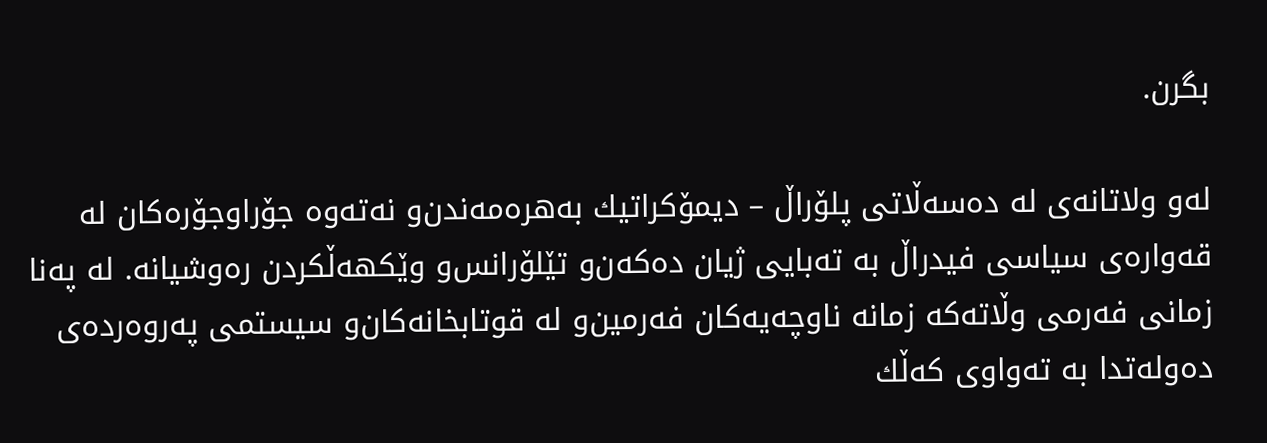بگرن.

له‌و ولاتانه‌ی‌ له‌ ده‌سه‌ڵاتی‌ پلۆراڵ – دیمۆكراتیك به‌هره‌مه‌ندن‌و نه‌ته‌وه‌ جۆراوجۆره‌كان له‌ قه‌واره‌ی‌ سیاسی‌ فیدراڵ به‌ ته‌بایی‌ ژیان ده‌كه‌ن‌و تێلۆرانس‌و وێكهه‌ڵكردن ره‌وشیانه‌. له‌ په‌نا زمانی‌ فه‌رمی‌ وڵاته‌كه‌ زمانه‌ ناوچه‌یه‌كان فه‌رمین‌و له‌ قوتابخانه‌كان‌و سیستمی‌ په‌روه‌رده‌ی‌ ده‌وله‌تدا به‌ ته‌واوی‌ كه‌ڵك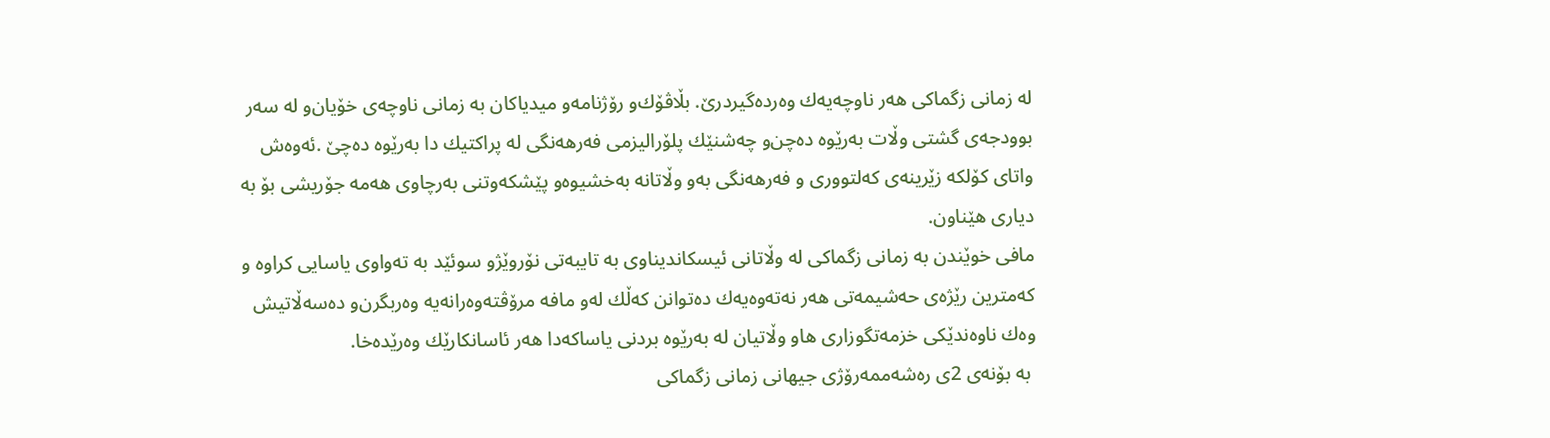له‌ زمانی‌ زگماكی‌ هه‌ر ناوچه‌یه‌ك وه‌رده‌گیردرێ. بڵاڤۆك‌و رۆژنامه‌‌و میدیاكان به‌ زمانی‌ ناوچه‌ی‌ خۆیان‌و له‌ سه‌ر بوودجه‌ی‌ گشتی‌ وڵات به‌رێوه‌ ده‌چن‌و چه‌شنێك پلۆرالیزمی‌ فه‌رهه‌نگی‌ له‌ پراكتیك دا به‌رێوه‌ ده‌چێ‌ .ئه‌وه‌ش واتای‌ كۆلكه‌ زێرینه‌ی‌ كه‌لتووری‌ ‌و فه‌رهه‌نگی‌ به‌و وڵاتانه‌ به‌خشیوه‌‌و پێشكه‌وتنی‌ به‌رچاوی‌ هه‌مه‌ جۆریشی‌ بۆ به‌ دیاری‌ هێناون.
مافی‌ خوێندن به‌ زمانی‌ زگماكی‌ له‌ وڵاتانی‌ ئیسكاندیناوی‌ به‌ تایبه‌تی‌ نۆروێژ‌و سوئێد به‌ ته‌واوی‌ یاسایی‌ كراوه‌ ‌و كه‌مترین رێژه‌ی‌ حه‌شیمه‌تی‌ هه‌ر نه‌ته‌وه‌یه‌ك ده‌توانن كه‌ڵك له‌و مافه‌ مرۆڤته‌وه‌رانه‌یه‌ وه‌ربگرن‌و ده‌سه‌ڵاتیش وه‌ك ناوه‌ندێكی‌ خزمه‌تگوزاری‌ هاو وڵاتیان له‌ به‌رێوه‌ بردنی‌ یاساكه‌دا هه‌ر ئاسانكارێك وه‌رێده‌خا.
 به‌ بۆنه‌ی‌ 2ی‌ ره‌شه‌ممه‌رۆژی‌ جیهانی‌ زمانی‌ زگماكی‌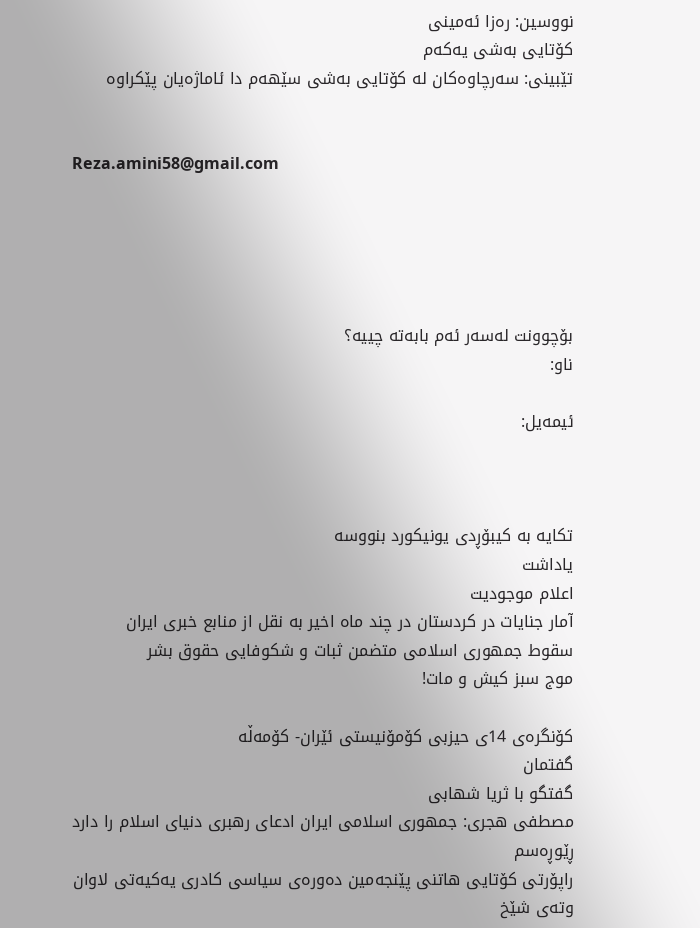نووسین: ره‌زا ئه‌مینی‌
كۆتایی به‌شی‌ یه‌كه‌م
تێبینی‌: سه‌رچاوه‌كان له‌ كۆتایی به‌شی‌ سێهه‌م دا ئاماژه‌یان پێكراوه‌


Reza.amini58@gmail.com





بۆچوونت له‌سه‌ر ئه‌م بابه‌ته‌ چییه‌؟
ناو:

ئیمه‌یل:



تکایه‌ به‌ کیبۆڕدی یونیکورد بنووسه
یاداشت
اعلام موجودیت
آمار جنایات در کردستان در چند ماه‌ اخیر به‌ نقل از منابع خبری ایران
سقوط جمهوری اسلامی متضمن ثبات و شکوفایی حقوق بشر
موج سبز کیش و مات!

کۆنگره‌ی 14ی حیزبی کۆمۆنیستی ئێران- کۆمه‌ڵه‌
گفتمان
گفتگو با ثريا شهابی
مصطفی هجری: جمهوری اسلامی ایران ادعای رهبری دنیای اسلام را دارد
ڕێوڕه‌سم
راپۆرتی كۆتایی هاتنی پێنجه‌مین ده‌وره‌ی سیاسی كادری یه‌كیه‌تی لاوان
وته‌ی شێخ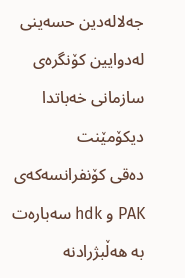جه‌لاله‌دین حسه‌ینی له‌دوایین كۆنگره‌ی‌ سازمانی‌ خه‌باتدا
دیکۆمێنت
ده‌قی کۆنفرانسه‌که‌ی PAK و hdk سه‌باره‌ت به‌ هه‌ڵبژرادنه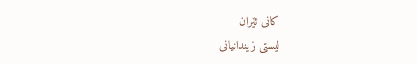كانى‌ ئێران
ليستى زيندانيانى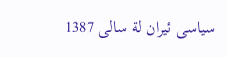سياسى ئيران لة سالى 1387